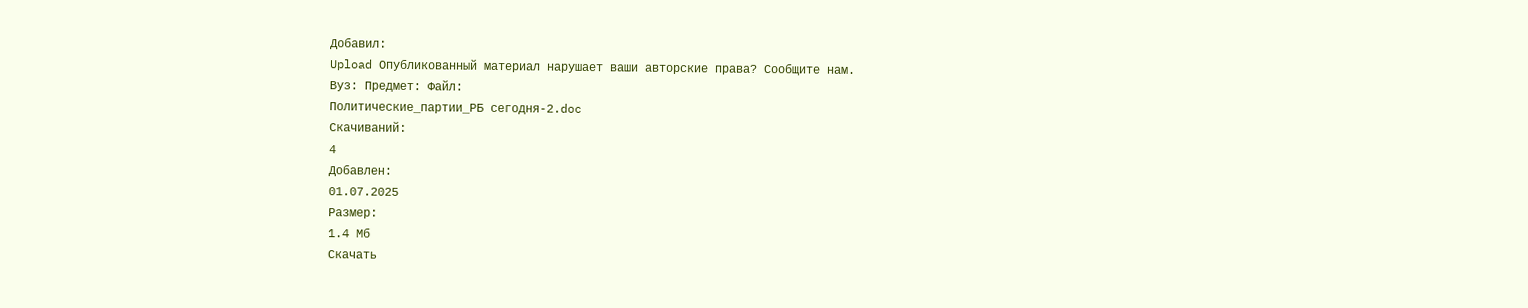Добавил:
Upload Опубликованный материал нарушает ваши авторские права? Сообщите нам.
Вуз: Предмет: Файл:
Политические_партии_РБ сегодня-2.doc
Скачиваний:
4
Добавлен:
01.07.2025
Размер:
1.4 Mб
Скачать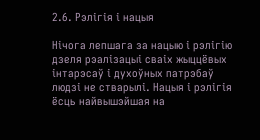2.6. Рэлігія і нацыя

Нічога лепшага за нацыю і рэлігію дзеля рэалізацыі сваіх жыццёвых інтарэсаў і духоўных патрэбаў людзі не стварылі. Нацыя і рэлігія ёсць найвышэйшая на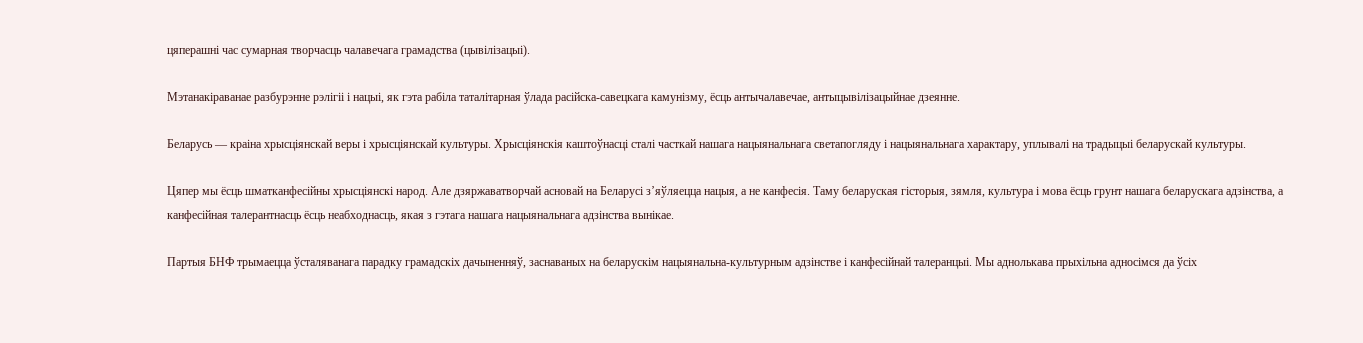цяперашні час сумарная творчасць чалавечага грамадства (цывілізацыі).

Мэтанакіраванае разбурэнне рэлігіі і нацыі, як гэта рабіла таталітарная ўлада расійска-савецкага камунізму, ёсць антычалавечае, антыцывілізацыйнае дзеянне.

Беларусь — краіна хрысціянскай веры і хрысціянскай культуры. Хрысціянскія каштоўнасці сталі часткай нашага нацыянальнага светапогляду і нацыянальнага характару, уплывалі на традыцыі беларускай культуры.

Цяпер мы ёсць шматканфесійны хрысціянскі народ. Але дзяржаватворчай асновай на Беларусі з’яўляецца нацыя, а не канфесія. Таму беларуская гісторыя, зямля, культура і мова ёсць грунт нашага беларускага адзінства, а канфесійная талерантнасць ёсць неабходнасць, якая з гэтага нашага нацыянальнага адзінства вынікае.

Партыя БНФ трымаецца ўсталяванага парадку грамадскіх дачыненняў, заснаваных на беларускім нацыянальна-культурным адзінстве і канфесійнай талеранцыі. Мы аднолькава прыхільна адносімся да ўсіх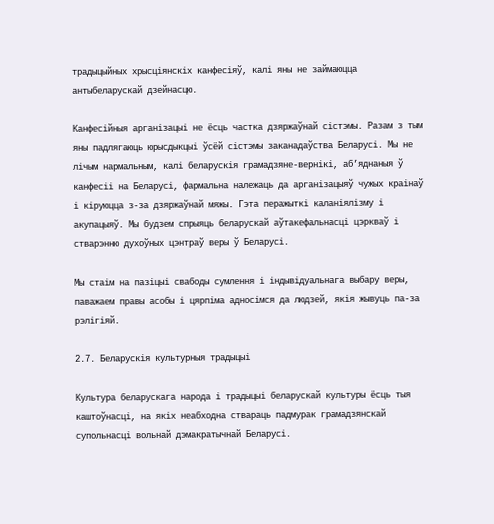традыцыйных хрысціянскіх канфесіяў, калі яны не займаюцца антыбеларускай дзейнасцю.

Канфесійныя арганізацыі не ёсць частка дзяржаўнай сістэмы. Разам з тым яны падлягаюць юрысдыкцыі ўсёй сістэмы заканадаўства Беларусі. Мы не лічым нармальным, калі беларускія грамадзяне-вернікі, аб’яднаныя ў канфесіі на Беларусі, фармальна належаць да арганізацыяў чужых краінаў і кіруюцца з-за дзяржаўнай мяжы. Гэта перажыткі каланіялізму і акупацыяў. Мы будзем спрыяць беларускай аўтакефальнасці цэркваў і стварэнню духоўных цэнтраў веры ў Беларусі.

Мы стаім на пазіцыі свабоды сумлення і індывідуальнага выбару веры, паважаем правы асобы і цярпіма адносімся да людзей, якія жывуць па-за рэлігіяй.

2.7. Беларускія культурныя традыцыі

Культура беларускага народа і традыцыі беларускай культуры ёсць тыя каштоўнасці, на якіх неабходна ствараць падмурак грамадзянскай супольнасці вольнай дэмакратычнай Беларусі.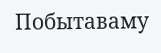Побытаваму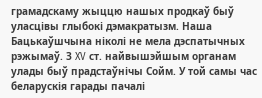грамадскаму жыццю нашых продкаў быў уласцівы глыбокі дэмакратызм. Наша Бацькаўшчына ніколі не мела дэспатычных рэжымаў. З XV ст. найвышэйшым органам улады быў прадстаўнічы Сойм. У той самы час беларускія гарады пачалі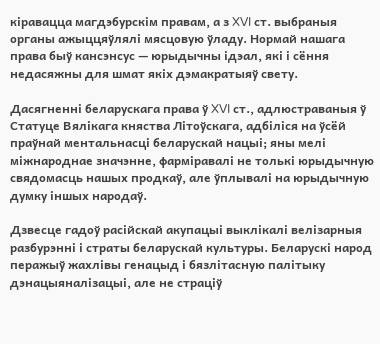кіравацца магдэбурскім правам, а з XVI ст. выбраныя органы ажыццяўлялі мясцовую ўладу. Нормай нашага права быў кансэнсус — юрыдычны ідэал, які і сёння недасяжны для шмат якіх дэмакратыяў свету.

Дасягненні беларускага права ў XVI ст., адлюстраваныя ў Статуце Вялікага княства Літоўскага, адбіліся на ўсёй праўнай ментальнасці беларускай нацыі; яны мелі міжнароднае значэнне, фарміравалі не толькі юрыдычную свядомасць нашых продкаў, але ўплывалі на юрыдычную думку іншых народаў.

Дзвесце гадоў расійскай акупацыі выклікалі велізарныя разбурэнні і страты беларускай культуры. Беларускі народ перажыў жахлівы генацыд і бязлітасную палітыку дэнацыяналізацыі, але не страціў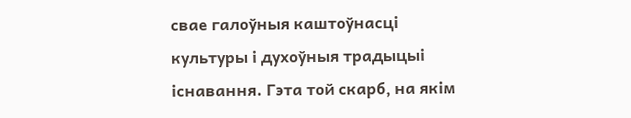свае галоўныя каштоўнасці культуры і духоўныя традыцыі існавання. Гэта той скарб, на якім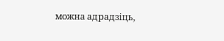можна адрадзіць,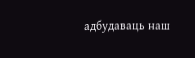адбудаваць наш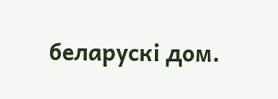беларускі дом.